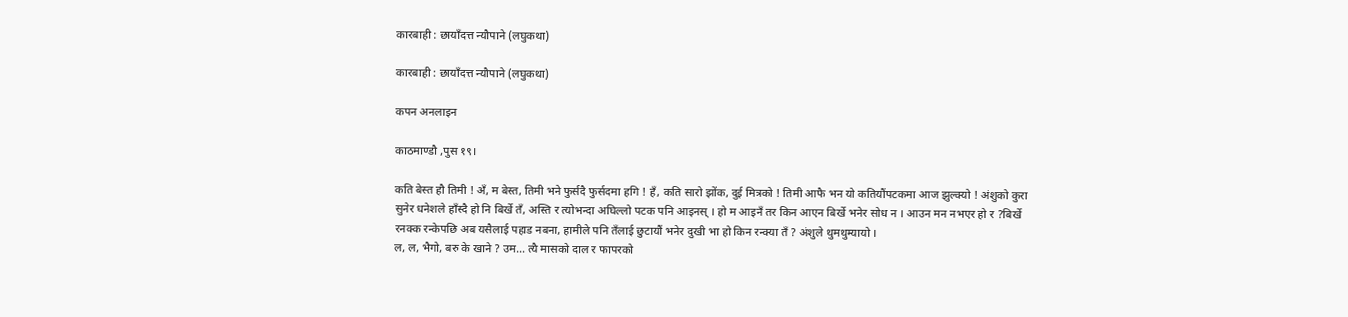कारबाही : छायाँदत्त न्यौपाने (लघुकथा)

कारबाही : छायाँदत्त न्यौपाने (लघुकथा)

कपन अनलाइन

काठमाण्डौ ,पुस १९।

कति बेस्त हौ तिमी ! अँ, म बेस्त, तिमी भने फुर्सदै फुर्सदमा हगि ! हँ, कति सारो झोंक, दुई मित्रको ! तिमी आफै भन यो कतियौंपटकमा आज झुल्क्यो ! अंशुको कुरा सुनेर धनेशले हाँस्दै हो नि बिर्खे तँ, अस्ति र त्योभन्दा अघिल्लो पटक पनि आइनस् । हो म आइनँ तर किन आएन बिर्खे भनेर सोध न । आउन मन नभएर हो र ?बिर्खे रनक्क रन्केपछि अब यसैलाई पहाड नबना, हामीले पनि तँलाई छुटायौं भनेर दुखी भा हो किन रन्क्या तँ ? अंशुले थुमथुम्यायो ।
ल, ल, भैगो, बरु के खाने ? उम… त्यै मासको दाल र फापरको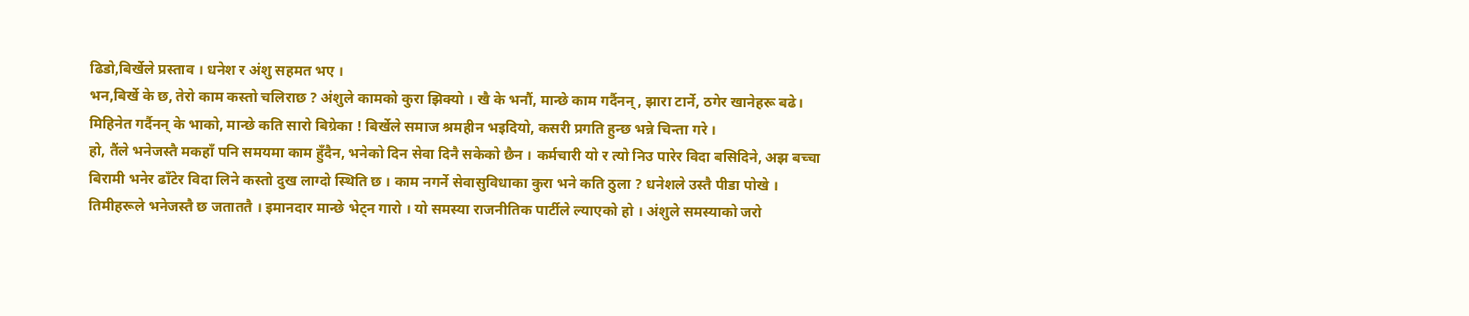ढिडो,बिर्खेले प्रस्ताव । धनेश र अंशु सहमत भए ।
भन,बिर्खे के छ, तेरो काम कस्तो चलिराछ ? अंशुले कामको कुरा झिक्यो । खै के भनौं, मान्छे काम गर्दैनन्, झारा टार्ने, ठगेर खानेहरू बढे। मिहिनेत गर्दैनन् के भाको, मान्छे कति सारो बिग्रेका ! बिर्खेले समाज श्रमहीन भइदियो, कसरी प्रगति हुन्छ भन्ने चिन्ता गरे ।
हो, तैंले भनेजस्तै मकहाँ पनि समयमा काम हुँदैन, भनेको दिन सेवा दिनै सकेको छैन । कर्मचारी यो र त्यो निउ पारेर विदा बसिदिने, अझ बच्चा बिरामी भनेर ढाँटेर विदा लिने कस्तो दुख लाग्दो स्थिति छ । काम नगर्ने सेवासुविधाका कुरा भने कति ठुला ? धनेशले उस्तै पीडा पोखे ।
तिमीहरूले भनेजस्तै छ जताततै । इमानदार मान्छे भेट्न गारो । यो समस्या राजनीतिक पार्टीले ल्याएको हो । अंशुले समस्याको जरो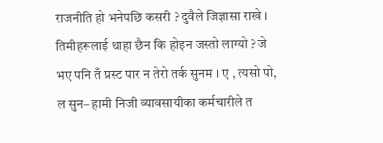राजनीति हो भनेपछि कसरी ? दुवैले जिज्ञासा राखे ।
तिमीहरूलाई थाहा छैन कि होइन जस्तो लाग्यो ? जे भए पनि तँ प्रस्ट पार न तेरो तर्क सुनम । ए , त्यसो पो, ल सुन– हामी निजी व्यावसायीका कर्मचारीले त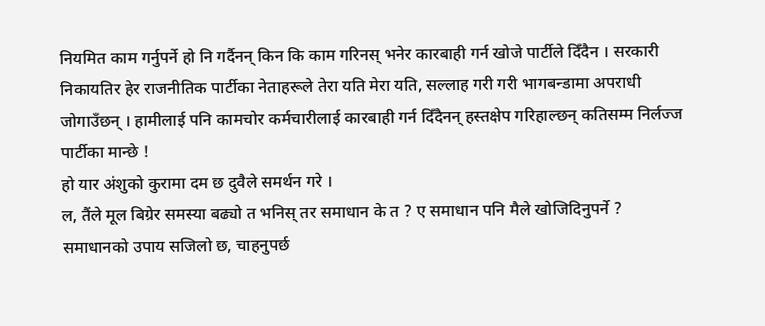नियमित काम गर्नुपर्ने हो नि गर्दैनन् किन कि काम गरिनस् भनेर कारबाही गर्न खोजे पार्टीले दिँदैन । सरकारी निकायतिर हेर राजनीतिक पार्टीका नेताहरूले तेरा यति मेरा यति, सल्लाह गरी गरी भागबन्डामा अपराधी जोगाउँछन् । हामीलाई पनि कामचोर कर्मचारीलाई कारबाही गर्न दिँदैनन् हस्तक्षेप गरिहाल्छन् कतिसम्म निर्लज्ज पार्टीका मान्छे !
हो यार अंशुको कुरामा दम छ दुवैले समर्थन गरे ।
ल, तैंले मूल बिग्रेर समस्या बढ्यो त भनिस् तर समाधान के त ? ए समाधान पनि मैले खोजिदिनुपर्ने ?
समाधानको उपाय सजिलो छ, चाहनुपर्छ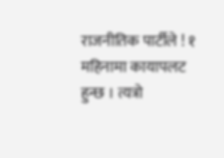राजनीतिक पार्टीले ! १ महिनामा कायापलट हुन्छ । त्यत्रो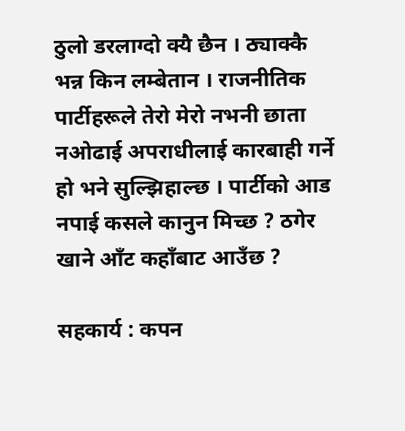ठुलो डरलाग्दो क्यै छैन । ठ्याक्कै भन्न किन लम्बेतान । राजनीतिक पार्टीहरूले तेरो मेरो नभनी छाता नओढाई अपराधीलाई कारबाही गर्ने हो भने सुल्झिहाल्छ । पार्टीको आड नपाई कसले कानुन मिच्छ ? ठगेर खाने आँट कहाँबाट आउँछ ?

सहकार्य : कपन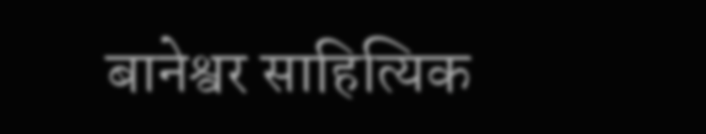बानेश्वर साहित्यिक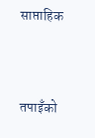साप्ताहिक



तपाइँको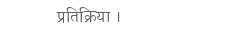प्रतिक्रिया ।